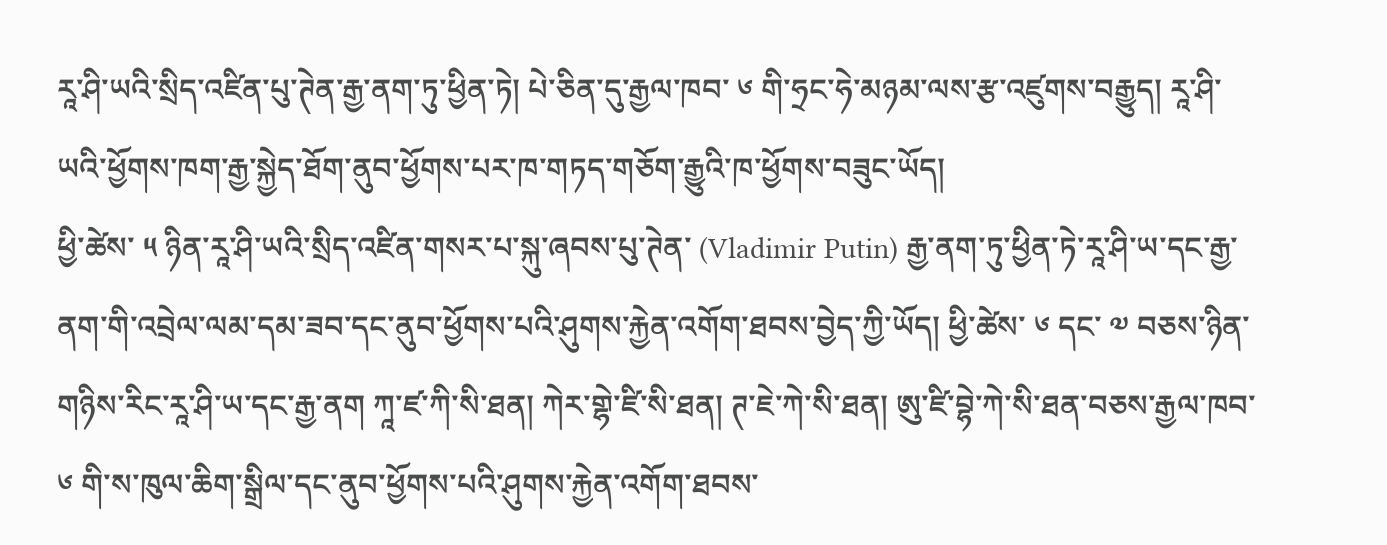རཱ་ཤི་ཡའི་སྲིད་འཛིན་པུ་ཊེན་རྒྱ་ནག་ཏུ་ཕྱིན་ཏེ། པེ་ཅིན་དུ་རྒྱལ་ཁབ་ ༦ གི་ཧྲང་ཧེ་མཉམ་ལས་རྩ་འཛུགས་བརྒྱུད། རཱ་ཤི་ཡའི་ཕྱོགས་ཁག་རྒྱ་སྐྱེད་ཐོག་ནུབ་ཕྱོགས་པར་ཁ་གཏད་གཅོག་རྒྱུའི་ཁ་ཕྱོགས་བཟུང་ཡོད།
ཕྱི་ཚེས་ ༥ ཉིན་རཱ་ཤི་ཡའི་སྲིད་འཛིན་གསར་པ་སྐུ་ཞབས་པུ་ཊེན་ (Vladimir Putin) རྒྱ་ནག་ཏུ་ཕྱིན་ཏེ་རཱ་ཤི་ཡ་དང་རྒྱ་ནག་གི་འབྲེལ་ལམ་དམ་ཟབ་དང་ནུབ་ཕྱོགས་པའི་ཤུགས་རྐྱེན་འགོག་ཐབས་བྱེད་ཀྱི་ཡོད། ཕྱི་ཚེས་ ༦ དང་ ༧ བཅས་ཉིན་གཉིས་རིང་རཱ་ཤི་ཡ་དང་རྒྱ་ནག ཀཱ་ཛ་ཀི་སི་ཐན། ཀེར་གྷེ་ཛི་སི་ཐན། ཊ་ཇེ་ཀེ་སི་ཐན། ཨུ་ཛི་བྷེ་ཀེ་སི་ཐན་བཅས་རྒྱལ་ཁབ་ ༦ གི་ས་ཁུལ་ཆིག་སྒྲིལ་དང་ནུབ་ཕྱོགས་པའི་ཤུགས་རྐྱེན་འགོག་ཐབས་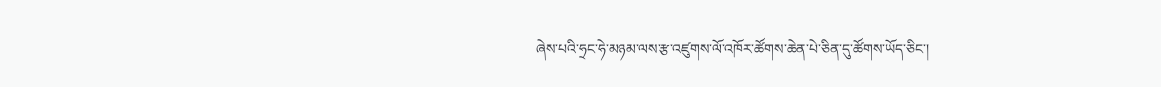ཞེས་པའི་ཧྲང་ཧེ་མཉམ་ལས་རྩ་འཛུགས་ལོ་འཁོར་ཚོགས་ཆེན་པེ་ཅིན་དུ་ཚོགས་ཡོད་ཅིང་།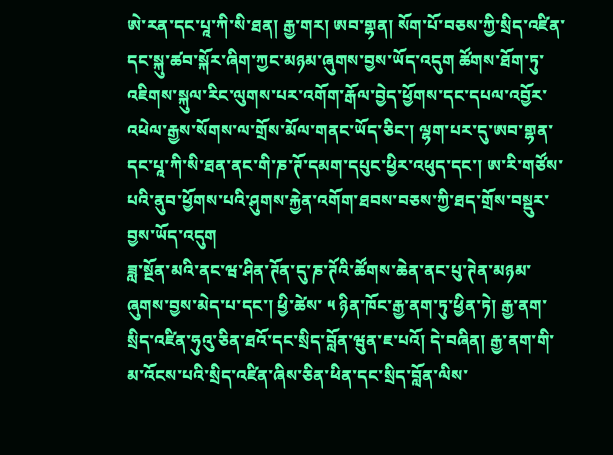ཨེ་རན་དང་པཱ་ཀི་སི་ཐན། རྒྱ་གར། ཨབ་གྷན། སོག་པོ་བཅས་ཀྱི་སྲིད་འཛིན་དང་སྐུ་ཚབ་སྐོར་ཞིག་ཀྱང་མཉམ་ཞུགས་བྱས་ཡོད་འདུག ཚོགས་ཐོག་ཏུ་འཇིགས་སྐུལ་རིང་ལུགས་པར་འགོག་རྒོལ་བྱེད་ཕྱོགས་དང་དཔལ་འབྱོར་འཕེལ་རྒྱས་སོགས་ལ་གྲོས་མོལ་གནང་ཡོད་ཅིང་། ལྷག་པར་དུ་ཨབ་གྷན་དང་པཱ་ཀི་སི་ཐན་ནང་གི་ཎ་ཊོ་དམག་དཔུང་ཕྱིར་འཕུད་དང་། ཨ་རི་གཙོས་པའི་ནུབ་ཕྱོགས་པའི་ཤུགས་རྐྱེན་འགོག་ཐབས་བཅས་ཀྱི་ཐད་གྲོས་བསྡུར་བྱས་ཡོད་འདུག
ཟླ་སྔོན་མའི་ནང་ཝ་ཤིན་ཊོན་དུ་ཎ་ཊོའི་ཚོགས་ཆེན་ནང་པུ་ཊེན་མཉམ་ཞུགས་བྱས་མེད་པ་དང་། ཕྱི་ཚེས་ ༥ ཉིན་ཁོང་རྒྱ་ནག་ཏུ་ཕྱིན་ཏེ། རྒྱ་ནག་སྲིད་འཛིན་ཧུའུ་ཅིན་ཐའོ་དང་སྲིད་བློན་ཝུན་ཇ་པའོ། དེ་བཞིན། རྒྱ་ནག་གི་མ་འོངས་པའི་སྲིད་འཛིན་ཞིས་ཅིན་ཕིན་དང་སྲིད་བློན་ལིས་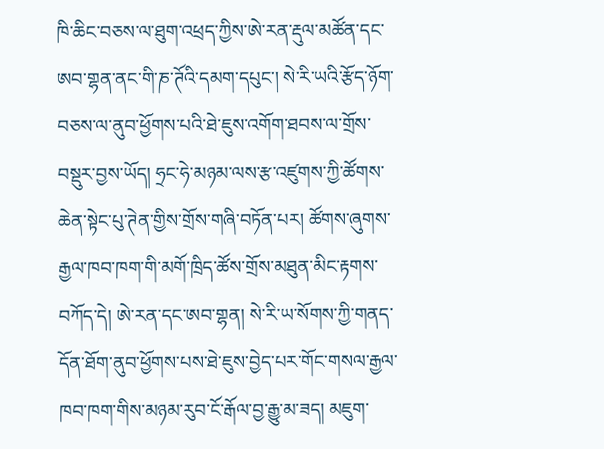ཁི་ཆིང་བཅས་ལ་ཐུག་འཕྲད་ཀྱིས་ཨེ་རན་རྡུལ་མཚོན་དང་ཨབ་གྷན་ནང་གི་ཎ་ཊོའི་དམག་དཔུང་། སེ་རི་ཡའི་རྩོད་ཉོག་བཅས་ལ་ནུབ་ཕྱོགས་པའི་ཐེ་ཇུས་འགོག་ཐབས་ལ་གྲོས་བསྡུར་བྱས་ཡོད། ཧྲང་ཧེ་མཉམ་ལས་རྩ་འཛུགས་ཀྱི་ཚོགས་ཆེན་སྟེང་པུ་ཊེན་གྱིས་གྲོས་གཞི་བཏོན་པར། ཚོགས་ཞུགས་རྒྱལ་ཁབ་ཁག་གི་མགོ་ཁྲིད་ཚོས་གྲོས་མཐུན་མིང་རྟགས་བཀོད་དེ། ཨེ་རན་དང་ཨབ་གྷན། སེ་རི་ཡ་སོགས་ཀྱི་གནད་དོན་ཐོག་ནུབ་ཕྱོགས་པས་ཐེ་ཇུས་བྱེད་པར་གོང་གསལ་རྒྱལ་ཁབ་ཁག་གིས་མཉམ་རུབ་ངོ་རྒོལ་བྱ་རྒྱུ་མ་ཟད། མཇུག་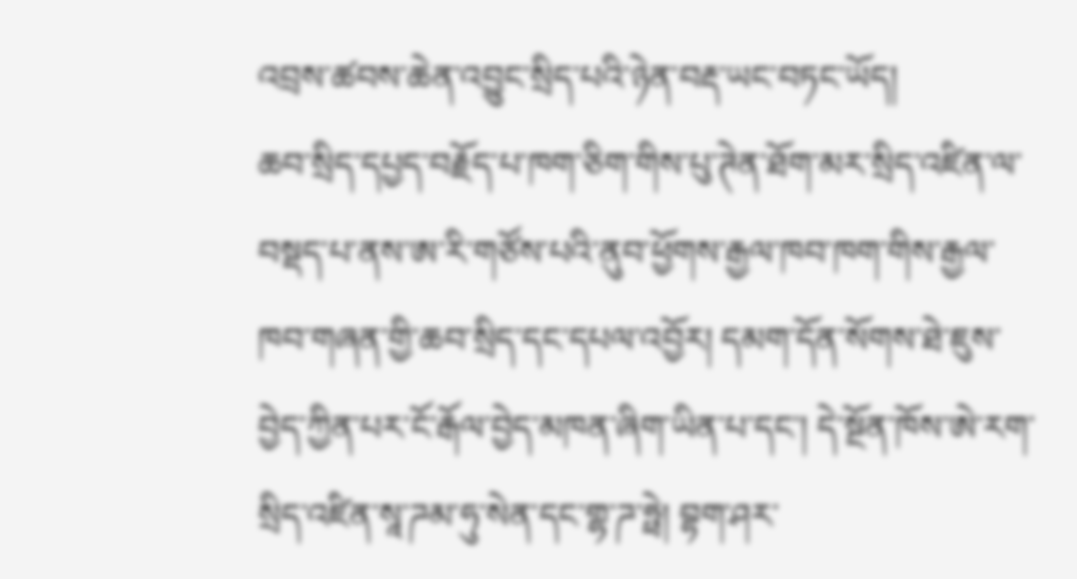འབྲས་ཚབས་ཆེན་འབྱུང་སྲིད་པའི་ཉེན་བརྡ་ཡང་བཏང་ཡོད།
ཆབ་སྲིད་དཔྱད་བརྗོད་པ་ཁག་ཅིག་གིས་པུ་ཊེན་ཐོག་མར་སྲིད་འཛིན་ལ་བསྡད་པ་ནས་ཨ་རི་གཙོས་པའི་ནུབ་ཕྱོགས་རྒྱལ་ཁབ་ཁག་གིས་རྒྱལ་ཁབ་གཞན་གྱི་ཆབ་སྲིད་དང་དཔལ་འབྱོར། དམག་དོན་སོགས་ཐེ་ཇུས་བྱེད་ཀྱིན་པར་ངོ་རྒོལ་བྱེད་མཁན་ཞིག་ཡིན་པ་དང་། དེ་སྔོན་ཁོས་ཨེ་རག་སྲིད་འཛིན་སཱ་ཌམ་ཧུ་སེན་དང་གྷ་ཌ་ཧྥེ། བྷག་ཤར་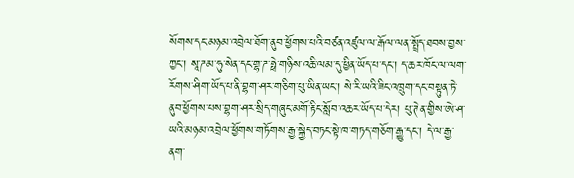སོགས་དང་མཉམ་འབྲེལ་ཐོག་ནུབ་ཕྱོགས་པའི་བཙན་འཛུལ་ལ་རྒོལ་ལན་སྤྲོད་ཐབས་བྱས་ཀྱང་། སཱ་ཌམ་ཧུ་སེན་དང་གྷ་ཌ་ཧྥེ་གཉིས་འཆི་ལམ་དུ་ཕྱིན་ཡོད་པ་དང་། ད་ཆར་ཁོང་ལ་ལག་རོགས་ཤིག་ཡོད་པ་ནི་བྷག་ཤར་གཅིག་པུ་ཡིན་ཡང་། སེ་རི་ཡའི་ཟིང་འཁྲུག་དང་བསྟུན་ཏེ་ནུབ་ཕྱོགས་པས་བྷག་ཤར་སྲིད་གཞུང་མགོ་རྟིང་སློབ་འཆར་ཡོད་པ་དེར། པུ་ཊེན་གྱིས་ཨེ་ཤ་ཡའི་མཉམ་འབྲེལ་ཕྱོགས་གཏོགས་རྒྱ་སྐྱེད་བཏང་སྟེ་ཁ་གཏད་གཅོག་རྒྱུ་དང་། དེ་ལ་རྒྱ་ནག་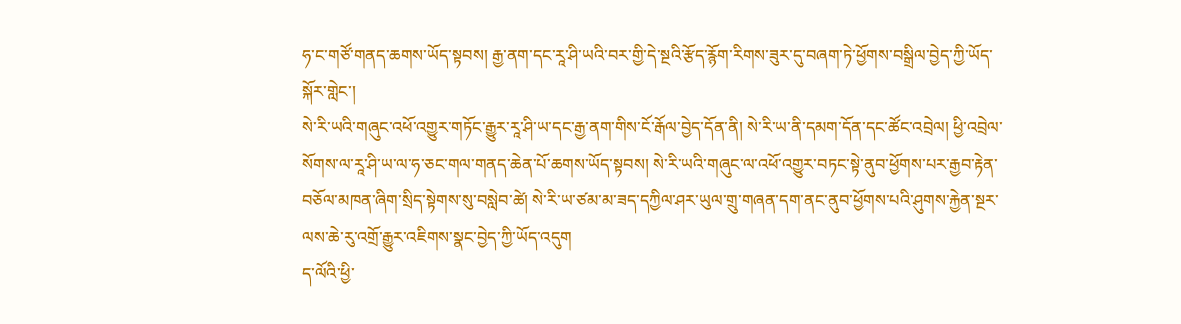ཧ་ང་གཙོ་གནད་ཆགས་ཡོད་སྟབས། རྒྱ་ནག་དང་རཱ་ཤི་ཡའི་བར་གྱི་དེ་སྔའི་རྩོད་རྙོག་རིགས་ཟུར་དུ་བཞག་ཏེ་ཕྱོགས་བསྒྲིལ་བྱེད་ཀྱི་ཡོད་སྐོར་གླེང་།
སེ་རི་ཡའི་གཞུང་འཕོ་འགྱུར་གཏོང་རྒྱུར་རཱ་ཤི་ཡ་དང་རྒྱ་ནག་གིས་ངོ་རྒོལ་བྱེད་དོན་ནི། སེ་རི་ཡ་ནི་དམག་དོན་དང་ཚོང་འབྲེལ། ཕྱི་འབྲེལ་སོགས་ལ་རཱ་ཤི་ཡ་ལ་ཧ་ཅང་གལ་གནད་ཆེན་པོ་ཆགས་ཡོད་སྟབས། སེ་རི་ཡའི་གཞུང་ལ་འཕོ་འགྱུར་བཏང་སྟེ་ནུབ་ཕྱོགས་པར་རྒྱབ་རྟེན་བཅོལ་མཁན་ཞིག་སྲིད་སྟེགས་སུ་བསླེབ་ཚེ། སེ་རི་ཡ་ཙམ་མ་ཟད་དཀྱིལ་ཤར་ཡུལ་གྲུ་གཞན་དག་ནང་ནུབ་ཕྱོགས་པའི་ཤུགས་རྐྱེན་སྔར་ལས་ཆེ་རུ་འགྲོ་རྒྱུར་འཇིགས་སྣང་བྱེད་ཀྱི་ཡོད་འདུག
ད་ལོའི་ཕྱི་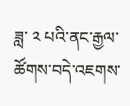ཟླ་ ༢ པའི་ནང་རྒྱལ་ཚོགས་བདེ་འཇགས་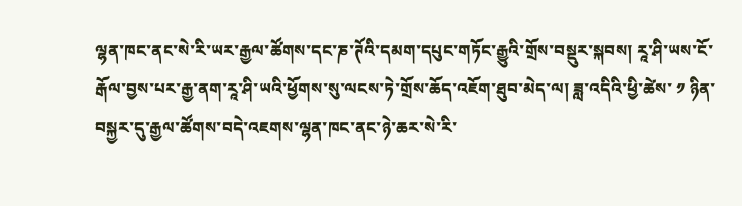ལྷན་ཁང་ནང་སེ་རི་ཡར་རྒྱལ་ཚོགས་དང་ཎ་ཊོའི་དམག་དཔུང་གཏོང་རྒྱུའི་གྲོས་བསྡུར་སྐབས། རཱ་ཤི་ཡས་ངོ་རྒོལ་བྱས་པར་རྒྱ་ནག་རཱ་ཤི་ཡའི་ཕྱོགས་སུ་ལངས་ཏེ་གྲོས་ཆོད་འཇོག་ཐུབ་མེད་ལ། ཟླ་འདིའི་ཕྱི་ཚེས་ ༡ ཉིན་བསྐྱར་དུ་རྒྱལ་ཚོགས་བདེ་འཇགས་ལྷན་ཁང་ནང་ཉེ་ཆར་སེ་རི་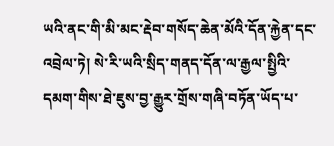ཡའི་ནང་གི་མི་མང་རྡེབ་གསོད་ཆེན་མོའི་དོན་རྐྱེན་དང་འབྲེལ་ཏེ། སེ་རི་ཡའི་སྲིད་གནད་དོན་ལ་རྒྱལ་སྤྱིའི་དམག་གིས་ཐེ་ཇུས་བྱ་རྒྱུར་གྲོས་གཞི་བཏོན་ཡོད་པ་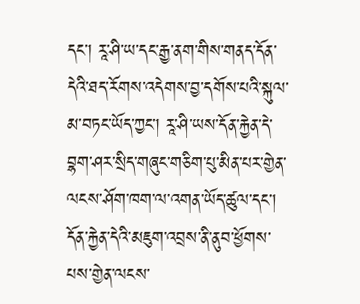དང་། རཱ་ཤི་ཡ་དང་རྒྱ་ནག་གིས་གནད་དོན་དེའི་ཐད་རོགས་འདེགས་བྱ་དགོས་པའི་སྐུལ་མ་བཏང་ཡོད་ཀྱང་། རཱ་ཤི་ཡས་དོན་རྐྱེན་དེ་བྷག་ཤར་སྲིད་གཞུང་གཅིག་པུ་མིན་པར་གྱེན་ལངས་ཤོག་ཁག་ལ་འགན་ཡོད་ཚུལ་དང་། དོན་རྐྱེན་དེའི་མཇུག་འབྲས་ནི་ནུབ་ཕྱོགས་པས་གྱེན་ལངས་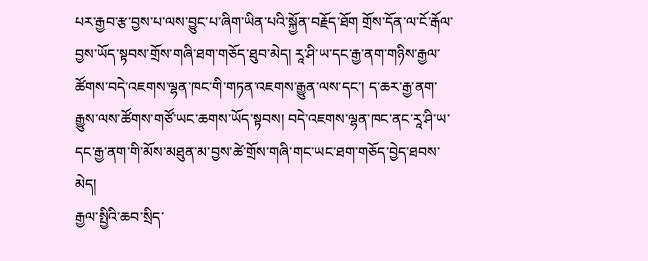པར་རྒྱབ་རྩ་བྱས་པ་ལས་བྱུང་པ་ཞིག་ཡིན་པའི་སྐྱོན་བརྗོད་ཐོག གྲོས་དོན་ལ་ངོ་རྒོལ་བྱས་ཡོད་སྟབས་གྲོས་གཞི་ཐག་གཅོད་ཐུབ་མེད། རཱ་ཤི་ཡ་དང་རྒྱ་ནག་གཉིས་རྒྱལ་ཚོགས་བདེ་འཇགས་ལྷན་ཁང་གི་གཏན་འཇགས་རྒྱུན་ལས་དང་། ད་ཆར་རྒྱ་ནག་རྒྱུས་ལས་ཚོགས་གཙོ་ཡང་ཆགས་ཡོད་སྟབས། བདེ་འཇགས་ལྷན་ཁང་ནང་རཱ་ཤི་ཡ་དང་རྒྱ་ནག་གི་མོས་མཐུན་མ་བྱས་ཚེ་གྲོས་གཞི་གང་ཡང་ཐག་གཅོད་བྱེད་ཐབས་མེད།
རྒྱལ་སྤྱིའི་ཆབ་སྲིད་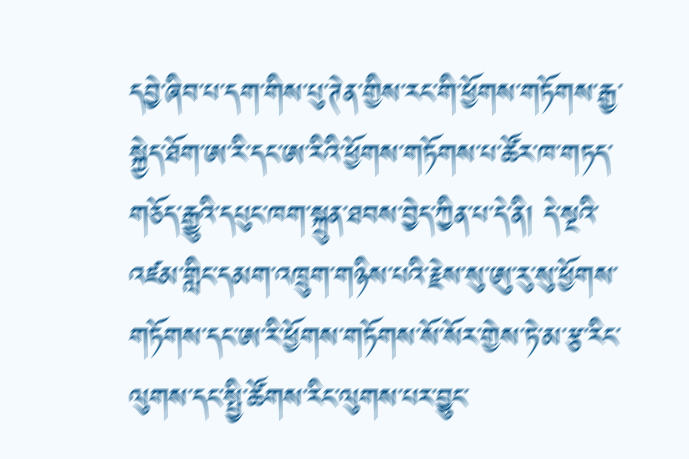དབྱེ་ཞིབ་པ་དག་གིས་པུ་ཊེན་གྱིས་རང་གི་ཕྱོགས་གཏོགས་རྒྱ་སྐྱེད་ཐོག་ཨ་རི་དང་ཨ་རིའི་ཕྱོགས་གཏོགས་པ་ཚོར་ཁ་གཏད་གཅོད་རྒྱུའི་དཔུང་ཁག་སྐྲུན་ཐབས་བྱེད་ཀྱིན་པ་དེ་ནི། དེ་སྔའི་འཛམ་གླིང་དམག་འཁྲུག་གཉིས་པའི་རྗེས་སུ་ཨུ་རུ་སུ་ཕྱོགས་གཏོགས་དང་ཨ་རི་ཕྱོགས་གཏོགས་སོ་སོར་གྱེས་ཏེ་མ་རྩ་རིང་ལུགས་དང་སྤྱི་ཚོགས་རིང་ལུགས་པར་བྱུང་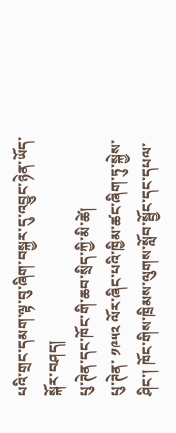པའི་གྲང་དམག་ལྟ་བུ་ཞིག་བསྐྱར་དུ་འབྱུང་ཉེན་ཡོད་སྐོར་བཤད།
པུ་ཊེན་དང་ཁོང་གི་ཆབ་སྲིད་ཀྱི་མི་ཚེ།
པུ་ཊེན་ ༡༩༥༢ ལོར་ཞིང་པའི་ཁྱིམ་ཚང་ཞིག་ཏུ་སྐྱེས་ཤིང་། ཁོང་གིས་ཁྲིམས་ལུགས་སློབ་སྦྱོང་དང་དཔལ་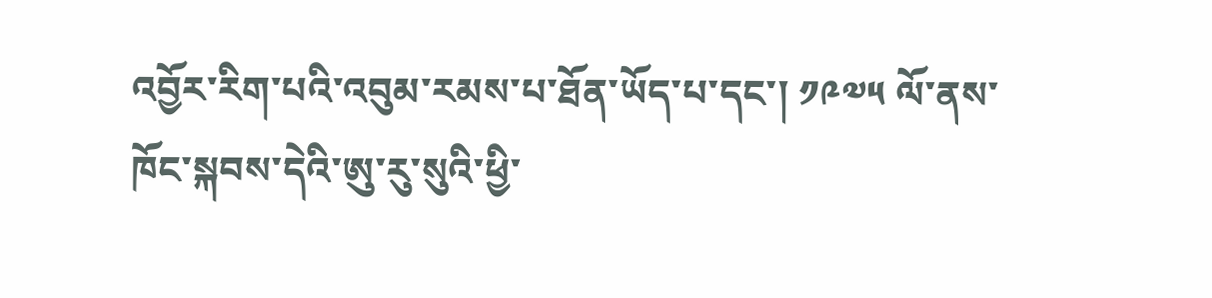འབྱོར་རིག་པའི་འབུམ་རམས་པ་ཐོན་ཡོད་པ་དང་། ༡༩༧༥ ལོ་ནས་ཁོང་སྐབས་དེའི་ཨུ་རུ་སུའི་ཕྱི་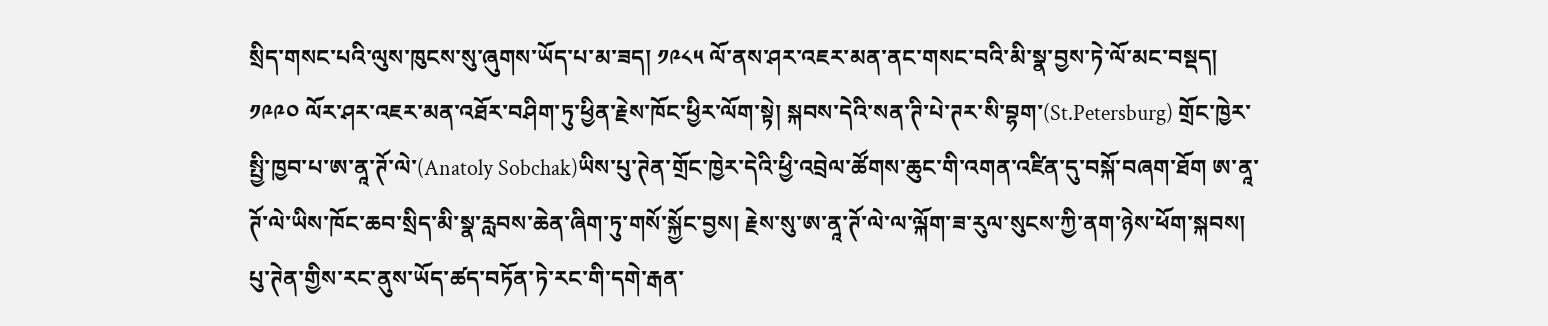སྲིད་གསང་པའི་ལུས་ཁུངས་སུ་ཞུགས་ཡོད་པ་མ་ཟད། ༡༩༨༥ ལོ་ནས་ཤར་འཇར་མན་ནང་གསང་བའི་མི་སྣ་བྱས་ཏེ་ལོ་མང་བསྡད། ༡༩༩༠ ལོར་ཤར་འཇར་མན་འཐོར་བཤིག་ཏུ་ཕྱིན་རྗེས་ཁོང་ཕྱིར་ལོག་སྟེ། སྐབས་དེའི་སན་ཊི་པེ་ཊར་སི་བྷག་(St.Petersburg) གྲོང་ཁྱེར་སྤྱི་ཁྱབ་པ་ཨ་ནཱ་ཊོ་ལེ་(Anatoly Sobchak)ཡིས་པུ་ཊེན་གྲོང་ཁྱེར་དེའི་ཕྱི་འབྲེལ་ཚོགས་ཆུང་གི་འགན་འཛིན་དུ་བསྐོ་བཞག་ཐོག ཨ་ནཱ་ཊོ་ལེ་ཡིས་ཁོང་ཆབ་སྲིད་མི་སྣ་རླབས་ཆེན་ཞིག་ཏུ་གསོ་སྐྱོང་བྱས། རྗེས་སུ་ཨ་ནཱ་ཊོ་ལེ་ལ་ལྐོག་ཟ་རུལ་སུངས་ཀྱི་ནག་ཉེས་ཕོག་སྐབས། པུ་ཊེན་གྱིས་རང་ནུས་ཡོད་ཚད་བཏོན་ཏེ་རང་གི་དགེ་རྒན་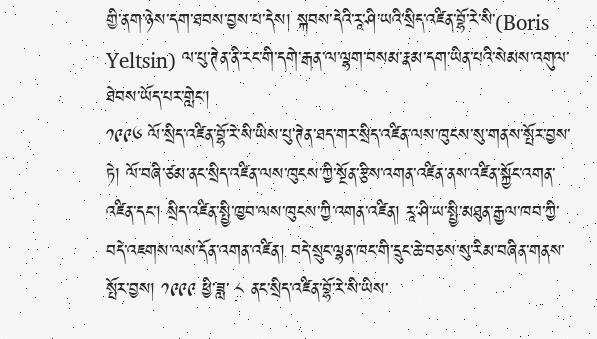གྱི་ནག་ཉེས་དག་ཐབས་བྱས་པ་དེས། སྐབས་དེའི་རཱ་ཤི་ཡའི་སྲིད་འཛིན་བྷོ་རེ་སི་(Boris Yeltsin) ལ་པུ་ཊེན་ནི་རང་གི་དགེ་རྒན་ལ་ལྷག་བསམ་རྣམ་དག་ཡིན་པའི་སེམས་འགུལ་ཐེབས་ཡོད་པར་གླེང་།
༡༩༩༦ ལོ་སྲིད་འཛིན་བྷོ་རེ་སི་ཡིས་པུ་ཊེན་ཐད་གར་སྲིད་འཛིན་ལས་ཁུངས་སུ་གནས་སྤོར་བྱས་ཏེ། ལོ་བཞི་ཙམ་ནང་སྲིད་འཛིན་ལས་ཁུངས་ཀྱི་སྔོན་རྩིས་འགན་འཛིན་ནས་འཛིན་སྐྱོང་འགན་འཛིན་དང་། སྲིད་འཛིན་སྤྱི་ཁྱབ་ལས་ཁུངས་ཀྱི་འགན་འཛིན། རཱ་ཤི་ཡ་སྤྱི་མཐུན་རྒྱལ་ཁབ་ཀྱི་བདེ་འཇགས་ལས་དོན་འགན་འཛིན། བདེ་སྲུང་ལྷན་ཁང་གི་དྲུང་ཆེ་བཅས་སུ་རིམ་བཞིན་གནས་སྤོར་བྱས། ༡༩༩༩ ཕྱི་ཟླ་ ༨ ནང་སྲིད་འཛིན་བྷོ་རེ་སི་ཡིས་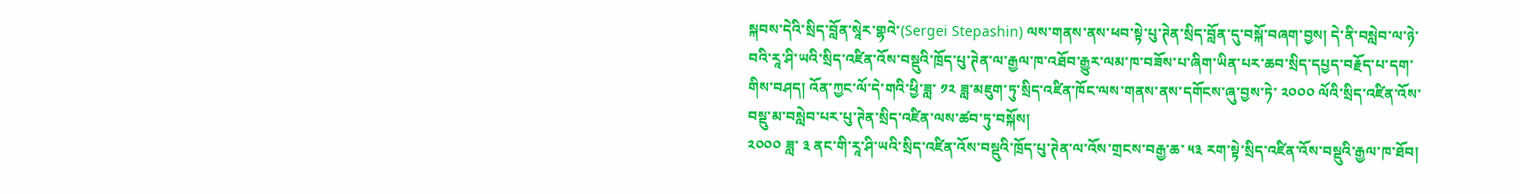སྐབས་དེའི་སྲིད་བློན་སཱེར་གྷའེ་(Sergei Stepashin) ལས་གནས་ནས་ཕབ་སྟེ་པུ་ཊེན་སྲིད་བློན་དུ་བསྐོ་བཞག་བྱས། དེ་ནི་བསླེབ་ལ་ཉེ་བའི་རཱ་ཤི་ཡའི་སྲིད་འཛིན་འོས་བསྡུའི་ཁྲོད་པུ་ཊེན་ལ་རྒྱལ་ཁ་འཐོབ་རྒྱུར་ལམ་ཁ་བཟོས་པ་ཞིག་ཡིན་པར་ཆབ་སྲིད་དཔྱད་བརྗོད་པ་དག་གིས་བཤད། འོན་ཀྱང་ལོ་དེ་གའི་ཕྱི་ཟླ་ ༡༢ ཟླ་མཇུག་ཏུ་སྲིད་འཛིན་ཁོང་ལས་གནས་ནས་དགོངས་ཞུ་བྱས་ཏེ་ ༢༠༠༠ ལོའི་སྲིད་འཛིན་འོས་བསྡུ་མ་བསླེབ་པར་པུ་ཊེན་སྲིད་འཛིན་ལས་ཚབ་ཏུ་བསྐོས།
༢༠༠༠ ཟླ་ ༣ ནང་གི་རཱ་ཤི་ཡའི་སྲིད་འཛིན་འོས་བསྡུའི་ཁྲོད་པུ་ཊེན་ལ་འོས་གྲངས་བརྒྱ་ཆ་ ༥༣ རག་སྟེ་སྲིད་འཛིན་འོས་བསྡུའི་རྒྱལ་ཁ་ཐོབ།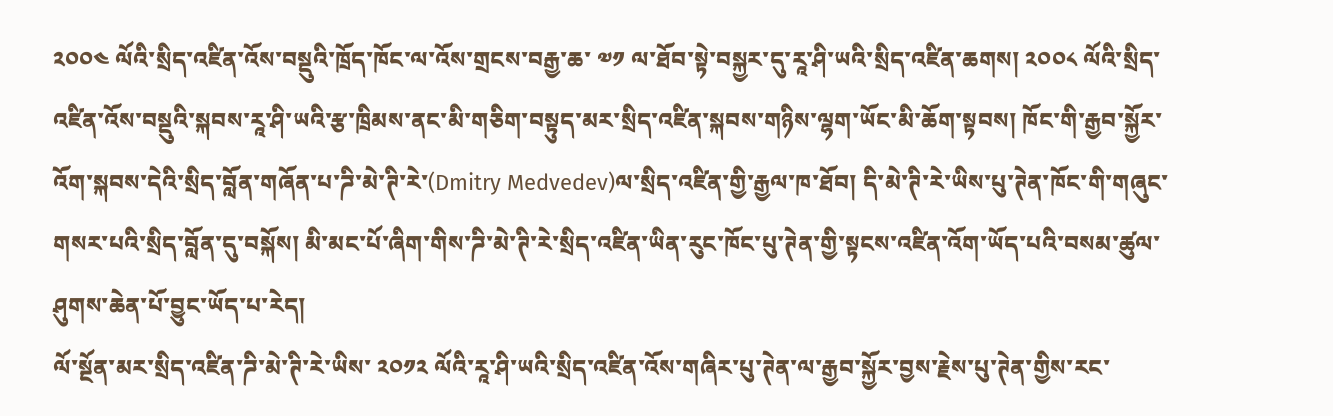༢༠༠༤ ལོའི་སྲིད་འཛིན་འོས་བསྡུའི་ཁྲོད་ཁོང་ལ་འོས་གྲངས་བརྒྱ་ཆ་ ༧༡ ལ་ཐོབ་སྟེ་བསྐྱར་དུ་རཱ་ཤི་ཡའི་སྲིད་འཛིན་ཆགས། ༢༠༠༨ ལོའི་སྲིད་འཛིན་འོས་བསྡུའི་སྐབས་རཱ་ཤི་ཡའི་རྩ་ཁྲིམས་ནང་མི་གཅིག་བསྟུད་མར་སྲིད་འཛིན་སྐབས་གཉིས་ལྷག་ཡོང་མི་ཆོག་སྟབས། ཁོང་གི་རྒྱབ་སྐྱོར་འོག་སྐབས་དེའི་སྲིད་བློན་གཞོན་པ་ཌི་མེ་ཊི་རེ་(Dmitry Medvedev)ལ་སྲིད་འཛིན་གྱི་རྒྱལ་ཁ་ཐོབ། དི་མེ་ཊི་རེ་ཡིས་པུ་ཊེན་ཁོང་གི་གཞུང་གསར་པའི་སྲིད་བློན་དུ་བསྐོས། མི་མང་པོ་ཞིག་གིས་ཌི་མེ་ཊི་རེ་སྲིད་འཛིན་ཡིན་རུང་ཁོང་པུ་ཊེན་གྱི་སྟངས་འཛིན་འོག་ཡོད་པའི་བསམ་ཚུལ་ཤུགས་ཆེན་པོ་བྱུང་ཡོད་པ་རེད།
ལོ་སྔོན་མར་སྲིད་འཛིན་ཌི་མེ་ཊི་རེ་ཡིས་ ༢༠༡༢ ལོའི་རཱ་ཤི་ཡའི་སྲིད་འཛིན་འོས་གཞིར་པུ་ཊེན་ལ་རྒྱབ་སྐྱོར་བྱས་རྗེས་པུ་ཊེན་གྱིས་རང་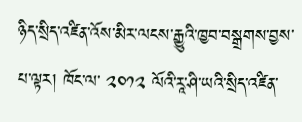ཉིད་སྲིད་འཛིན་འོས་མིར་ལངས་རྒྱུའི་ཁྱབ་བསྒྲགས་བྱས་པ་ལྟར། ཁོང་ལ་ ༢༠༡༢ ལོའི་རཱ་ཤི་ཡའི་སྲིད་འཛིན་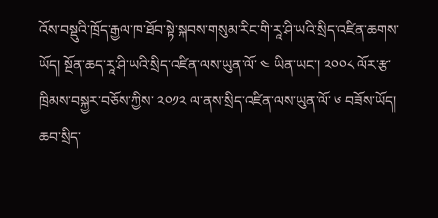འོས་བསྡུའི་ཁྲོད་རྒྱལ་ཁ་ཐོབ་སྟེ་སྐབས་གསུམ་རིང་གི་རཱ་ཤི་ཡའི་སྲིད་འཛིན་ཆགས་ཡོད། སྔོན་ཆད་རཱ་ཤི་ཡའི་སྲིད་འཛིན་ལས་ཡུན་ལོ་ ༤ ཡིན་ཡང་། ༢༠༠༨ ལོར་རྩ་ཁྲིམས་བསྐྱར་བཅོས་ཀྱིས་ ༢༠༡༢ ལ་ནས་སྲིད་འཛིན་ལས་ཡུན་ལོ་ ༦ བཟོས་ཡོད། ཆབ་སྲིད་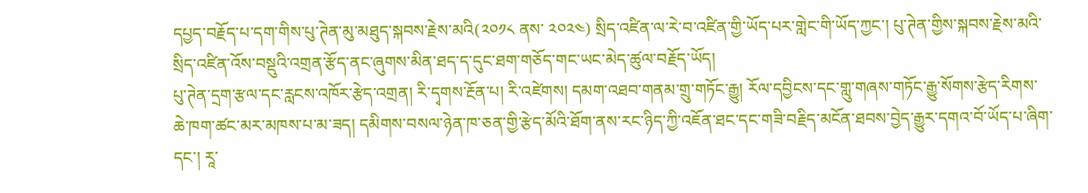དཔྱད་བརྗོད་པ་དག་གིས་པུ་ཊེན་མུ་མཐུད་སྐབས་རྗེས་མའི(༢༠༡༨ ནས་ ༢༠༢༤) སྲིད་འཛིན་ལ་རེ་བ་འཛིན་གྱི་ཡོད་པར་གླེང་གི་ཡོད་ཀྱང་། པུ་ཊེན་གྱིས་སྐབས་རྗེས་མའི་སྲིད་འཛིན་འོས་བསྡུའི་འགྲན་རྩོད་ནང་ཞུགས་མིན་ཐད་ད་དུང་ཐག་གཅོད་གང་ཡང་མེད་ཚུལ་བརྗོད་ཡོད།
པུ་ཊེན་དྲག་རྩལ་དང་རླངས་འཁོར་རྩེད་འགྲན། རི་དྭགས་རྔོན་པ། རི་འཛེགས། དམག་འཐབ་གནམ་གྲུ་གཏོང་རྒྱུ། རོལ་དབྱིངས་དང་གླུ་གཞས་གཏོང་རྒྱུ་སོགས་རྩེད་རིགས་ཆེ་ཁག་ཚང་མར་མཁས་པ་མ་ཟད། དམིགས་བསལ་ཉེན་ཁ་ཅན་གྱི་རྩེད་མོའི་ཐོག་ནས་རང་ཉིད་ཀྱི་འཇོན་ཐང་དང་གཟི་བརྗིད་མངོན་ཐབས་བྱེད་རྒྱུར་དགའ་བོ་ཡོད་པ་ཞིག་དང་། རཱ་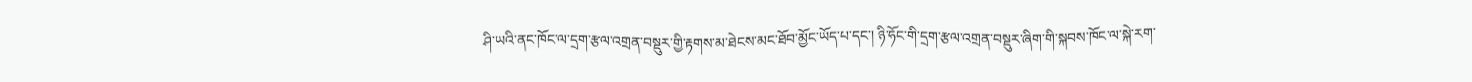ཤི་ཡའི་ནང་ཁོང་ལ་དྲག་རྩལ་འགྲན་བསྡུར་གྱི་རྟགས་མ་ཐེངས་མང་ཐོབ་མྱོང་ཡོད་པ་དང་། ཉི་ཧོང་གི་དྲག་རྩལ་འགྲན་བསྡུར་ཞིག་གི་སྐབས་ཁོང་ལ་སྐེ་རག་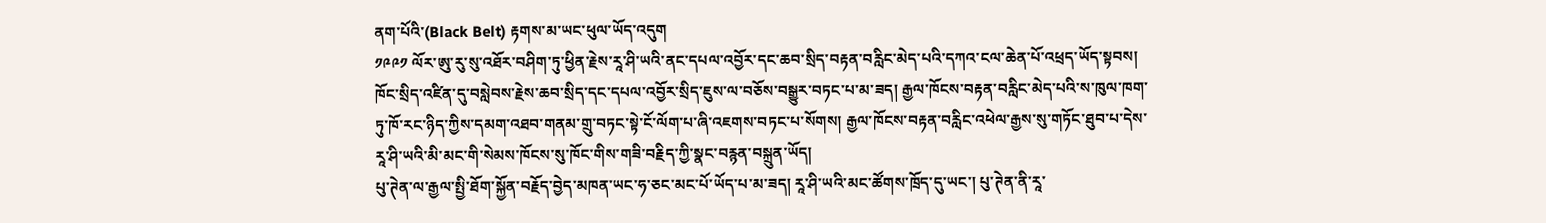ནག་པོའི་(Black Belt) རྟགས་མ་ཡང་ཕུལ་ཡོད་འདུག
༡༩༩༡ ལོར་ཨུ་རུ་སུ་འཐོར་བཤིག་ཏུ་ཕྱིན་རྗེས་རཱ་ཤི་ཡའི་ནང་དཔལ་འབྱོར་དང་ཆབ་སྲིད་བརྟན་བརླིང་མེད་པའི་དཀའ་ངལ་ཆེན་པོ་འཕྲད་ཡོད་སྟབས། ཁོང་སྲིད་འཛིན་དུ་བསླེབས་རྗེས་ཆབ་སྲིད་དང་དཔལ་འབྱོར་སྲིད་ཇུས་ལ་བཅོས་བསྒྱུར་བཏང་པ་མ་ཟད། རྒྱལ་ཁོངས་བརྟན་བརླིང་མེད་པའི་ས་ཁུལ་ཁག་ཏུ་ཁོ་རང་ཉིད་ཀྱིས་དམག་འཐབ་གནམ་གྲུ་བཏང་སྟེ་ངོ་ལོག་པ་ཞི་འཇགས་བཏང་པ་སོགས། རྒྱལ་ཁོངས་བརྟན་བརླིང་འཕེལ་རྒྱས་སུ་གཏོང་ཐུབ་པ་དེས་རཱ་ཤི་ཡའི་མི་མང་གི་སེམས་ཁོངས་སུ་ཁོང་གིས་གཟི་བརྗིད་ཀྱི་སྣང་བརྙན་བསྐྲུན་ཡོད།
པུ་ཊེན་ལ་རྒྱལ་སྤྱི་ཐོག་སྐྱོན་བརྗོད་བྱེད་མཁན་ཡང་ཧ་ཅང་མང་པོ་ཡོད་པ་མ་ཟད། རཱ་ཤི་ཡའི་མང་ཚོགས་ཁྲོད་དུ་ཡང་། པུ་ཊེན་ནི་རཱ་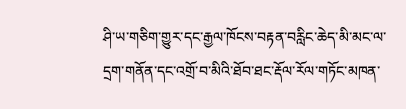ཤི་ཡ་གཅིག་གྱུར་དང་རྒྱལ་ཁོངས་བརྟན་བརླིང་ཆེད་མི་མང་ལ་དྲག་གནོན་དང་འགྲོ་བ་མིའི་ཐོབ་ཐང་རྡོལ་རོལ་གཏོང་མཁན་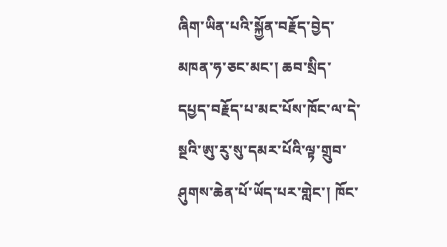ཞིག་ཡིན་པའི་སྐྱོན་བརྗོད་བྱེད་མཁན་ཧ་ཅང་མང་། ཆབ་སྲིད་དཔྱད་བརྗོད་པ་མང་པོས་ཁོང་ལ་དེ་སྔའི་ཨུ་རུ་སུ་དམར་པོའི་ལྟ་གྲུབ་ཤུགས་ཆེན་པོ་ཡོད་པར་གླེང་། ཁོང་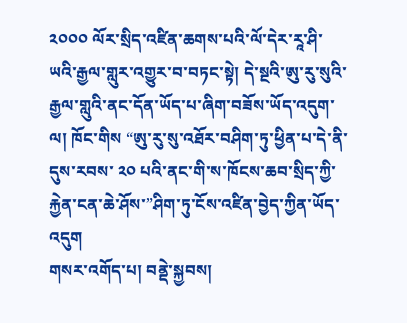༢༠༠༠ ལོར་སྲིད་འཛིན་ཆགས་པའི་ལོ་དེར་རཱ་ཤི་ཡའི་རྒྱལ་གླུར་འགྱུར་བ་བཏང་སྟེ། དེ་སྔའི་ཨུ་རུ་སུའི་རྒྱལ་གླུའི་ནང་དོན་ཡོད་པ་ཞིག་བཟོས་ཡོད་འདུག་ལ། ཁོང་གིས “ཨུ་རུ་སུ་འཐོར་བཤིག་ཏུ་ཕྱིན་པ་དེ་ནི་དུས་རབས་ ༢༠ པའི་ནང་གི་ས་ཁོངས་ཆབ་སྲིད་ཀྱི་རྐྱེན་ངན་ཆེ་ཤོས་”ཤིག་ཏུ་ངོས་འཛིན་བྱེད་ཀྱིན་ཡོད་འདུག
གསར་འགོད་པ། བནྡེ་སྐྱབས།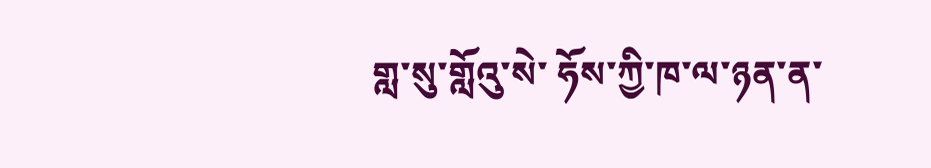གླ་སུ་གློའུ་སེ་ ཧོས་ཀྱི་ཁ་ལ་ཉན་ན་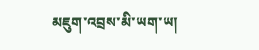མཇུག་འབྲས་མི་ཡག་ཡ།